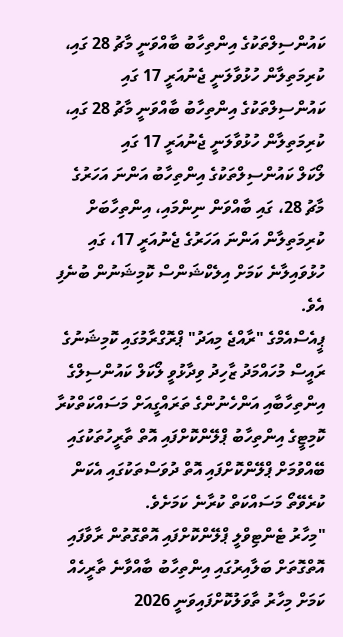ކައުންސިލްތަކުގެ އިންތިހާބު ބާއްވަނީ މާޗު 28 ގައި، ކުރިމަތިލާން ހުޅުވާލަނީ ޖެނުއަރީ 17 ގައި ކައުންސިލްތަކުގެ އިންތިހާބު ބާއްވަނީ މާޗު 28 ގައި، ކުރިމަތިލާން ހުޅުވާލަނީ ޖެނުއަރީ 17 ގައި
ލޯކަލް ކައުންސިލްތަކުގެ އިންތިހާބު އަންނަ އަހަރުގެ މާޗު 28، ގައި ބާއްވަން ނިންމައި، އިންތިހާބަށް ކުރިމަތިލާން އަންނަ އަހަރުގެ ޖެނުއަރީ 17، ގައި ހުޅުވައިލާނެ ކަމަށް އިލެކްޝަންސް ކޮމިޝަނުން ބުނެފި އެވެ.
ޕީއެސްއެމްގެ "ރާއްޖެ މިއަދު" ޕްރޮގްރާމުގައި ކޮމިޝަނުގެ ރައީސް މުހައްމަދު ޒާހިދު ވިދާޅުވީ ލޯކަލް ކައުންސިލްގެ އިންތިހާބާއި އަންހެނުންގެ ތަރައްގީއަށް މަސައްކަތްކުރާ ކޮމިޓީގެ އިންތިހާބު ޕްލޭންކޮށްފައި އޮތް ތާރީހުތަކުގައި ބޭއްވުމަށް ޕްލޭންކޮށްފައި އޮތް ދުވަސްތަކުގައި އެކަން ކުރެވޭތޯ މަސައްކަތް ކުރާނެ ކަމަށެވެ.
"މިހާރު ޓެންޓިވްލީ ޕްލޭންކޮށްފައި އޮތްގޮތުން ރާވާފައި އޮތްގޮތަށް ބަލާއިރުގައި އިންތިހާބު ބާއްވާނެ ތާރީހެއް ކަމަށް މިހާރު ތާވަލުކޮށްފައިވަނީ 2026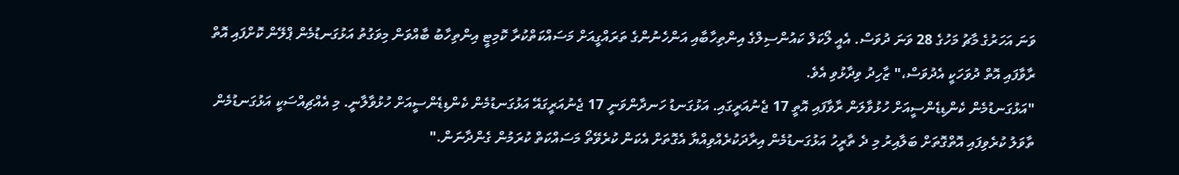ވަނަ އަހަރުގެ މާޗު މަހުގެ 28 ވަނަ ދުވަސް. އެއީ ލޯކަލް ކައުންސިލްގެ އިންތިހާބާއި އަންހެނުންގެ ތަރައްގީއަށް މަސައްކަތްކުރާ ކޮމިޓީ އިންތިހާބު ބާއްވަން މިވަގުތު އަޅުގަނޑުމެން ޕްލޭން ކޮށްފައި އޮތް ރާވާފައި އޮތް ދުވަހަކީ އެދުވަސް،" ޒާހިދު ވިދާޅުވި އެވެ.
"އަޅުގަނޑުމެން ކެންޑިޑެންސީއަށް ހުޅުވާލަން ރާވާފައި އޮތީ 17 ޖެނުއަރީގައި. އަޅުގަނޑު ހަނދާންވަނީ 17 ޖެނުއަރީގައޭ އަޅުގަނޑުމެން ކެންޑިޑެންސީއަށް ހުޅުވާލާނީ. މި އެއްޗިއްސަކީ އަޅުގަނޑުމެން ތާވަލު ކުރެވިފައި އޮތްގޮތަށް ބަލާއިރު މި ދެ ތާރީހު އަޅުގަނޑުމެން އިރާދަކުރެއްވިއްޔާ އެގޮތަށް އެކަން ކުރެވޭތޯ މަސައްކަތް ކުރަމުން ގެންދާނަން."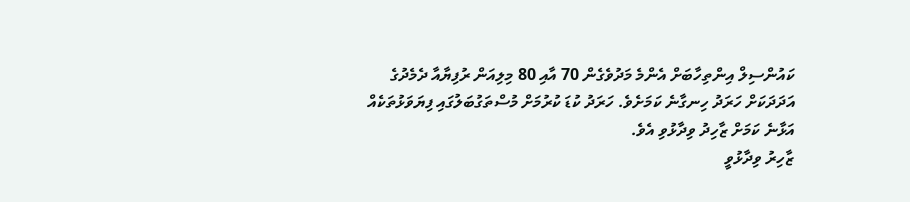ކައުންސިލް އިންތިހާބަށް އެންމެ މަދުވެގެން 70 އާއި 80 މިލިއަން ރުފިޔާއާ ދެމެދުގެ އަދަދަކަށް ހަރަދު ހިނގާނެ ކަމަށެވެ. ހަރަދު ކުޑަ ކުރުމަށް މުސްތަގުބަލުގައި ފިޔަވަޅުތަކެއް އަޅާނެ ކަމަށް ޒާހިދު ވިދާޅުވި އެވެ.
ޒާހިރު ވިދާޅުވީ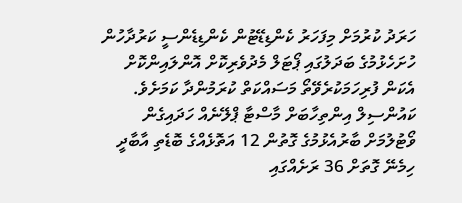ހަރަދު ކުރުމަށް މިފަހަރު ކެންޑިޑޭޓުން ކެންޑިޑެންސީ ކަރުދާހުން ހުށަހެޅުމުގެ ބަދަލުގައި ޕޯޓަލް މެދުވެރިކޮށް އޮންލައިންކޮށް އެކަން ފުރިހަމަކުރެވޭތޯ މަސައްކަތް ކުރަމުންދާ ކަމަށެވެ.
ކައުންސިލް އިންތިހާބަށް މާސްޓާ ޕްލޭނެއް ހަދައިގެން ވޯޓުލުމަށް ބާރުއެޅުމުގެ ގޮތުން 12 އަތޮޅެއްގެ ބޮޑެތި އާބާދީ ހިމެނޭ ގޮތަށް 36 ރަށެއްގައި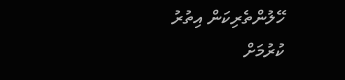ހޭލުންތެރިކަން އިތުރު ކުރުމަށް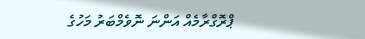ޕްރޮގްރާމެއް އަންނަ ނޮވެމްބަރު މަހުގެ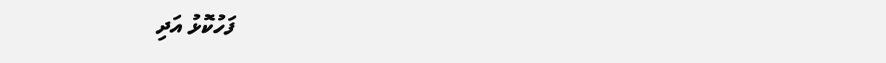ފަހުކޮޅު އަދި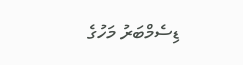ޑިސެމްބަރު މަހުގެ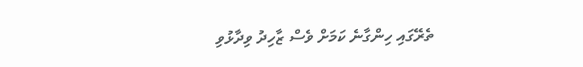ތެރޭގައި ހިންގާނެ ކަމަށް ވެސް ޒާހިދު ވިދާޅުވި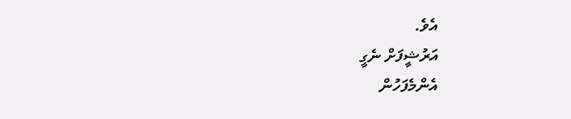އެވެ.
އަރުޝީފަށް ނެގީ
އެންމެފަހުން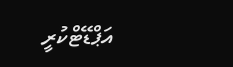އަޕްޑޭޓްކުރީ